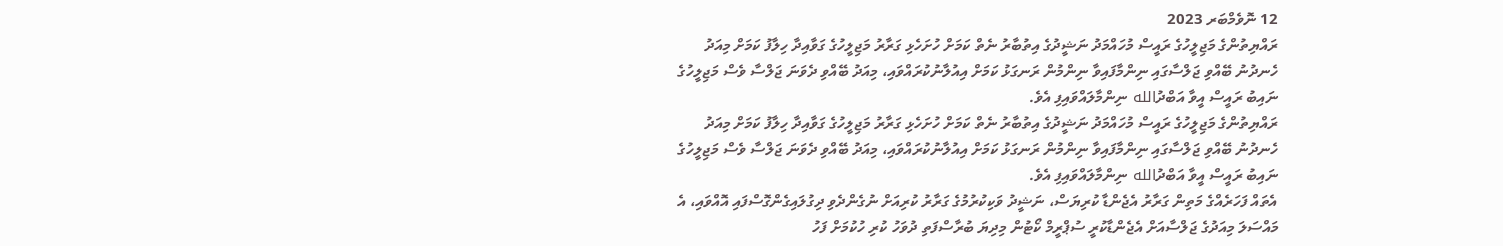12 ނޮވެމްބަރ 2023
ރައްޔިތުންގެ މަޖިލީހުގެ ރައީސް މުހައްމަދު ނަޝީދުގެ އިތުބާރު ނެތް ކަމަށް ހުށަހެޅި ގަރާރު މަޖިލީހުގެ ގަވާއިދާ ހިލާފު ކަމަށް މިއަދު ހެނދުނު ބޭއްވި ޖަލްސާގައި ނިންމާފައިވާ ނިންމުން ރަނގަޅު ކަމަށް އިއުލާނުކުރައްވައި، މިއަދު ބޭއްވި ދެވަނަ ޖަލްސާ ވެސް މަޖިލީހުގެ ނައިބު ރައީސް އީވާ އަބްދުالله ނިންމާލައްވައިފި އެވެ.
ރައްޔިތުންގެ މަޖިލީހުގެ ރައީސް މުހައްމަދު ނަޝީދުގެ އިތުބާރު ނެތް ކަމަށް ހުށަހެޅި ގަރާރު މަޖިލީހުގެ ގަވާއިދާ ހިލާފު ކަމަށް މިއަދު ހެނދުނު ބޭއްވި ޖަލްސާގައި ނިންމާފައިވާ ނިންމުން ރަނގަޅު ކަމަށް އިއުލާނުކުރައްވައި، މިއަދު ބޭއްވި ދެވަނަ ޖަލްސާ ވެސް މަޖިލީހުގެ ނައިބު ރައީސް އީވާ އަބްދުالله ނިންމާލައްވައިފި އެވެ.
އެތައް ފަހަރެއްގެ މަތިން ގަރާރު އެޖެންޑާ ކުރިޔަސް، ނަޝީދު ވަކިކުރުމުގެ ގަރާރު ކުރިއަށް ނުގެންދެވި ދިގުލައިގެންގޮސްފައި އޮއްވައި، އެ މައްސަލަ މިއަދުގެ ޖަލްސާއަށް އެޖެންޑާކުރީ ސުޕްރީމް ކޯޓުން މިދިޔަ ބުރާސްފަތި ދުވަހު ކުރި ހުކުމަށް ފަހު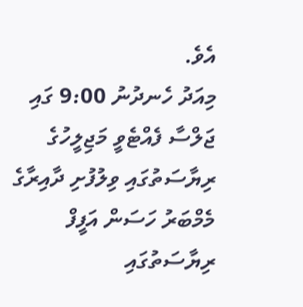އެވެ.
މިއަދު ހެނދުނު 9:00 ގައި ޖަލްސާ ފެއްޓެވީ މަޖިލީހުގެ ރިޔާސަތުގައި ވިލުފުށި ދާއިރާގެ މެމްބަރު ހަސަން އަފީފް ރިޔާސަތުގައި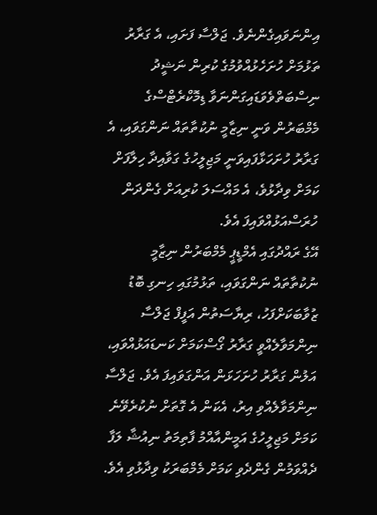އިންނަވައިގެންނެވެ. ޖަލްސާ ފަށައި، އެ ގަރާރު ތަޅުމަށް ހުށަހެޅުއްވުމުގެ ކުރިން ނަޝީދު ނިސްބަތްވެވަޑައިގަންނަވާ ޑިމޮކްރެޓްސްގެ މެމްބަރުން ވަނީ ނިޒާމީ ނުކުތާތައް ނަންގަވައި، އެ ގަރާރު ހުށަހަޅާފައިވަނީ މަޖިލީހުގެ ގަވާއިދާ ހިލާފަށް ކަމަށް ވިދާޅުވެ، އެ މައްސަލަ ކުރިއަށް ގެންދަން ހުރަސްއަޅުއްވައިފަ އެވެ.
އޭގެ ރައްދުގައި އެމްޑީޕީ މެމްބަރުން ނިޒާމީ ނުކުތާތައް ނަންގަވައި، ތަޅުމުގައި ހިނގި ބޮޑު ޒުވާބަކަށްފަހު، ރިޔާސަތުން އަފީފް ޖަލްސާ ނިންމަވާލެއްވީ ގަރާރު ގޯސްކަމަށް ކަނޑައަޅުއްވައި، އަލުން ގަރާރު ހުށަހަޅަން އަންގަވައިފަ އެވެ. ޖަލްސާ ނިންމަވާލެއްވި އިރު، އެކަން އެ ގޮތަށް ނުކުރެވޭނެ ކަމަށް މަޖިލީހުގެ އަމީންއާއްމު ފާތިމަތު ނިއުޝާ ލަފާ ދެއްވަމުން ގެންދެވި ކަމަށް މެމްބަރަކު ވިދާޅުވި އެވެ.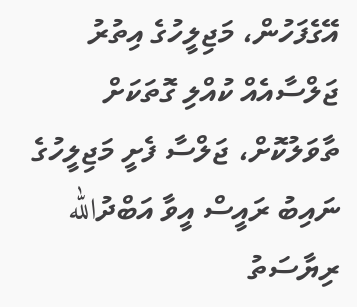އޭގެފަހުން، މަޖިލީހުގެ އިތުރު ޖަލްސާއެއް ކުއްލި ގޮތަކަށް ތާވަލުކޮށް، ޖަލްސާ ފެށީ މަޖިލީހުގެ ނައިބު ރައީސް އީވާ އަބްދުالله ރިޔާސަތު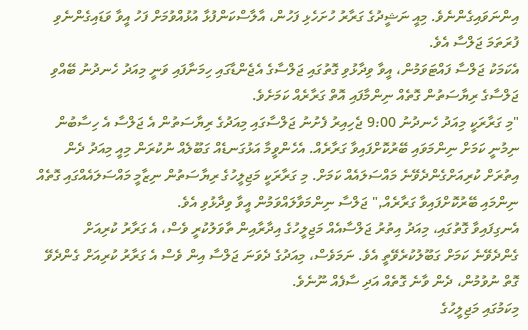އިންނަވައިގެންނެވެ. މިއީ ނަޝީދުގެ ގަރާރު ހުށަހެޅި ފަހުން، އާލާސްކަންފުޅާ އުޅުއްވުމަށް ފަހު އީވާ ވަޑައިގެންނެވި ފުރަތަމަ ޖަލްސާ އެވެ.
އެކަމަކު ޖަލްސާ ފައްޓަވަމުން، އީވާ ވިދާޅުވި ގޮތުގައި ޖަލްސާގެ އެޖެންޑާގައި ހިމަނާފައި ވަނީ މިއަދު ހެނދުނު ބޭއްވި ޖަލްސާގެ ރިޔާސަތުން ގޮތެއް ނިންމާފައި އޮތް ގަރާރެއް ކަމަށެވެ.
"މި ގަރާރަކީ މިއަދު ހެނދުނު 9:00 ޖެހިއިރު ފެށުނު ޖަލްސާގައި މިއަދުގެ ރިޔާސަތުން އެ ޖަލްސާ އެ ހިސާބުން ނިމުނީ ކަމަށް ނިންމަވައި ބޭރުކޮށްފައިވާ ގަރާރެއް. އެހެންވީމާ އަޅުގަނޑެއް ގަބޫލެއް ނުކުރަން މިއީ މިއަދު ދެން އިތުރަށް ކުރިއަށްގެންދެވޭނެ މައްސަލައެއް ކަމަށް. މި ގަރާރަކީ މަޖިލީހުގެ ރިޔާސަތުން ނިޒާމީ މައްސަލައެއްގައި ގޮތެއް ނިންމައި ބޭރުކޮށްފައިވާ ގަރާރެއް," ޖަލްސާ ނިންމަވާލައްވަމުން އީވާ ވިދާޅުވި އެވެ.
އެނގިފައިވާ ގޮތުގައި، މިއަދު އިތުރު ޖަލްސާއެއް މަޖިލީހުގެ އިދާރާއިން ތާވަލުކުރީ ވެސް، އެ ގަރާރު ކުރިއަށް ގެންދެވޭނެ ކަމަށް ގަބޫލުކުރެވޭތީ އެވެ. ނަމަވެސް، މިއަދުގެ ދެވަނަ ޖަލްސާ އިން ވެސް އެ ގަރާރު ކުރިއަށް ގެންދެވޭ ގޮތް ނުވުމުން، ދެން ވާނެ ގޮތެއް އަދި ސާފެއް ނޫނެވެ.
މިކަމުގައި މަޖިލީހުގެ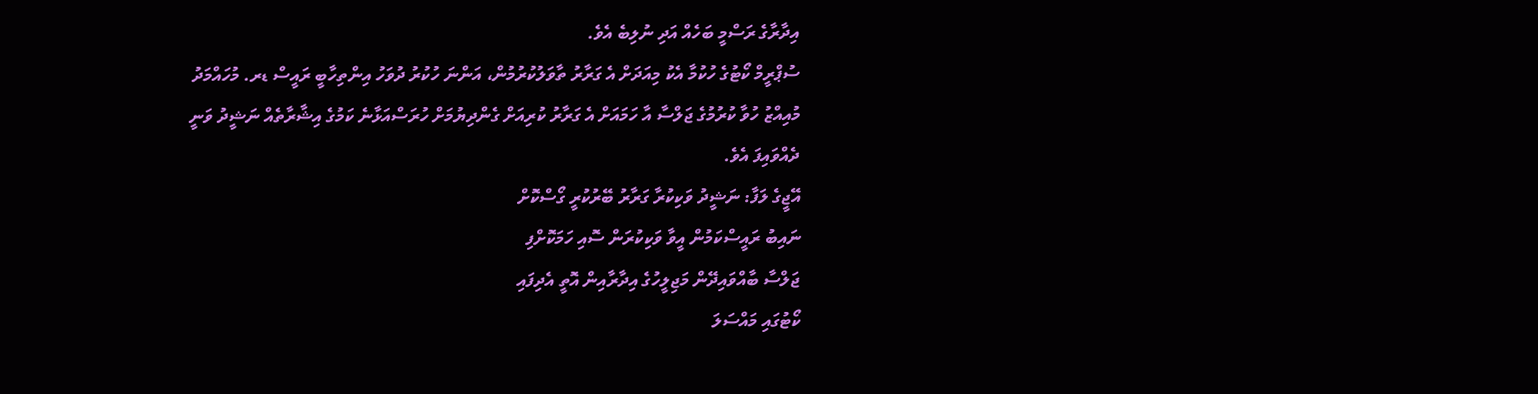އިދާރާގެ ރަސްމީ ބަހެއް އަދި ނުލިބެ އެވެ.
ސުޕްރީމް ކޯޓުގެ ހުކުމާ އެކު މިއަދަށް އެ ގަރާރު ތާވަލުކުރުމުން، އަންނަ ހުކުރު ދުވަހު އިންތިހާބީ ރައީސް ޑރ. މުހައްމަދު މުއިއްޒު ހުވާ ކުރުމުގެ ޖަލްސާ އާ ހަމައަށް އެ ގަރާރު ކުރިއަށް ގެންދިޔުމަށް ހުރަސްއަޅާނެ ކަމުގެ އިޝާރާތެއް ނަޝީދު ވަނީ ދެއްވައިފަ އެވެ.
އޭޖީގެ ލަފާ: ނަޝީދު ވަކިކުރާ ގަރާރު ބޭރުކުރީ ގޯސްކޮށް
ނައިބު ރައީސްކަމުން އީވާ ވަކިކުރަން ސޮއި ހަމަކޮށްފި
ޖަލްސާ ބާއްވައިދޭން މަޖިލީހުގެ އިދާރާއިން އޮތީ އެދިފައި
ކޯޓުގައި މައްސަލަ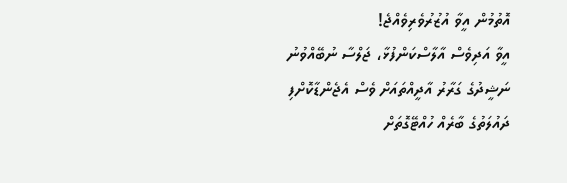އޮތުމުން އީވާ އުޒުރުވެރިވެއްޖެ!
އީވާ އަދިވެސް އާލާސްކަންފުޅާ، ޖަލްސާ ނުބޭއްވުނު
ނަޝީދުގެ ގަރާރު އާދީއްތައަށް ވެސް އެޖެންޑާކޮށްފި
ދައުލަތުގެ ބާރެއް ހުއްޓޭގޮތަށް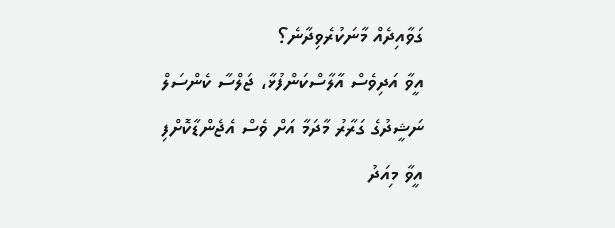ގަވާއިދެއް މާނަކުރެވިދާނެ؟
އީވާ އަދިވެސް އާލާސްކަންފުޅާ، ޖަލްސާ ކެންސަލް
ނަޝީދުގެ ގަރާރު މާދަމާ އަށް ވެސް އެޖެންޑާކޮށްފި
އީވާ މިއަދު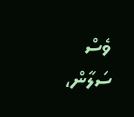ވެސް ސަލާން،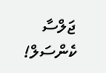ޖަލްސާ ކެންސަލް!